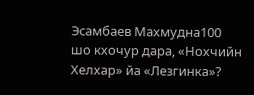Эсамбаев Махмудна100 шо кхочур дара, «Нохчийн Хелхар» йа «Лезгинка»?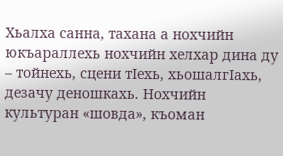Хьалха санна, тахана а нохчийн юкъараллехь нохчийн хелхар дина ду – тойнехь, сцени тІехь, хьошалгІахь, дезачу деношкахь. Нохчийн культуран «шовда», къоман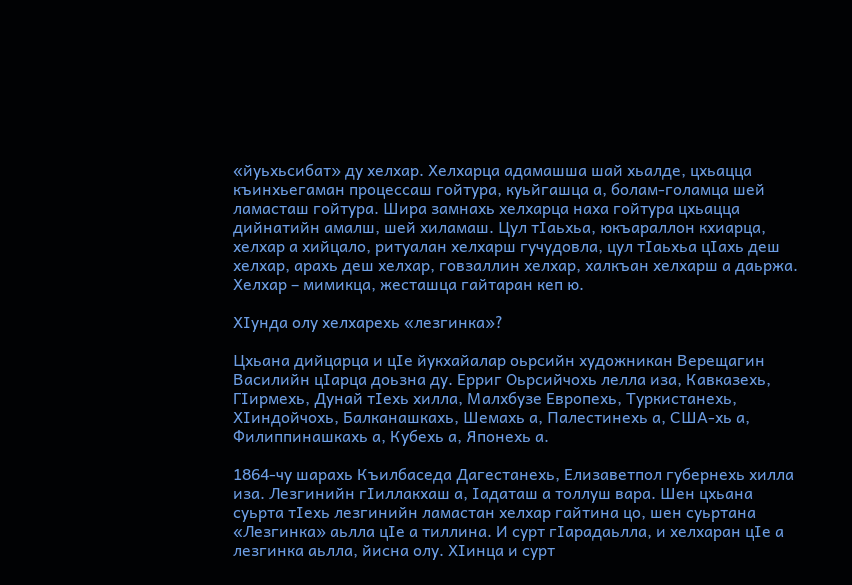«йуьхьсибат» ду хелхар. Хелхарца адамашша шай хьалде, цхьацца къинхьегаман процессаш гойтура, куьйгашца а, болам-голамца шей ламасташ гойтура. Шира замнахь хелхарца наха гойтура цхьацца дийнатийн амалш, шей хиламаш. Цул тІаьхьа, юкъараллон кхиарца, хелхар а хийцало, ритуалан хелхарш гучудовла, цул тІаьхьа цІахь деш хелхар, арахь деш хелхар, говзаллин хелхар, халкъан хелхарш а даьржа. Хелхар – мимикца, жесташца гайтаран кеп ю.

ХІунда олу хелхарехь «лезгинка»?

Цхьана дийцарца и цІе йукхайалар оьрсийн художникан Верещагин Василийн цІарца доьзна ду. Ерриг Оьрсийчохь лелла иза, Кавказехь, ГІирмехь, Дунай тІехь хилла, Малхбузе Европехь, Туркистанехь, ХІиндойчохь, Балканашкахь, Шемахь а, Палестинехь а, США-хь а, Филиппинашкахь а, Кубехь а, Японехь а.

1864-чу шарахь Къилбаседа Дагестанехь, Елизаветпол губернехь хилла иза. Лезгинийн гІиллакхаш а, Іадаташ а толлуш вара. Шен цхьана суьрта тІехь лезгинийн ламастан хелхар гайтина цо, шен суьртана «Лезгинка» аьлла цІе а тиллина. И сурт гІарадаьлла, и хелхаран цІе а лезгинка аьлла, йисна олу. ХІинца и сурт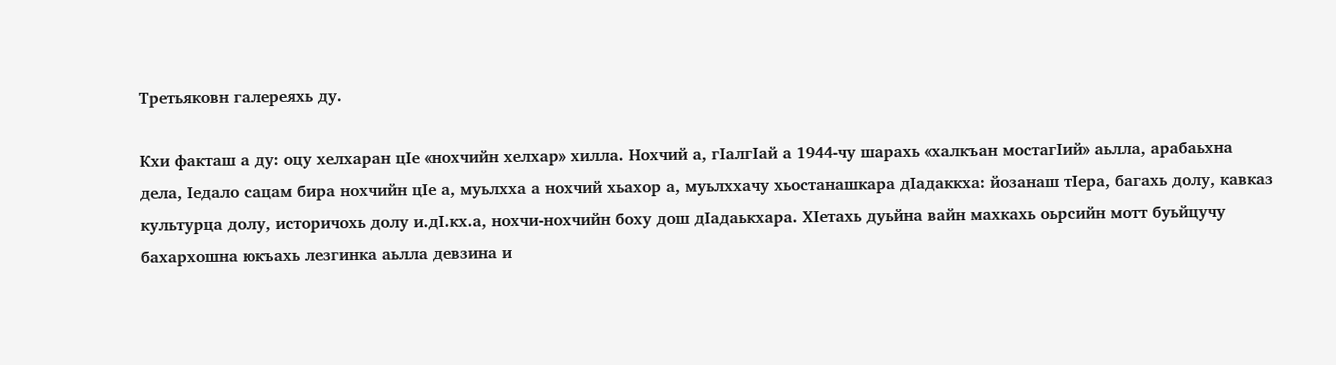Третьяковн галереяхь ду.

Кхи факташ а ду: оцу хелхаран цІе «нохчийн хелхар» хилла. Нохчий а, гІалгІай а 1944-чу шарахь «халкъан мостагІий» аьлла, арабаьхна дела, Іедало сацам бира нохчийн цІе а, муьлхха а нохчий хьахор а, муьлххачу хьостанашкара дІадаккха: йозанаш тІера, багахь долу, кавказ культурца долу, историчохь долу и.дІ.кх.а, нохчи-нохчийн боху дош дІадаькхара. ХІетахь дуьйна вайн махкахь оьрсийн мотт буьйцучу бахархошна юкъахь лезгинка аьлла девзина и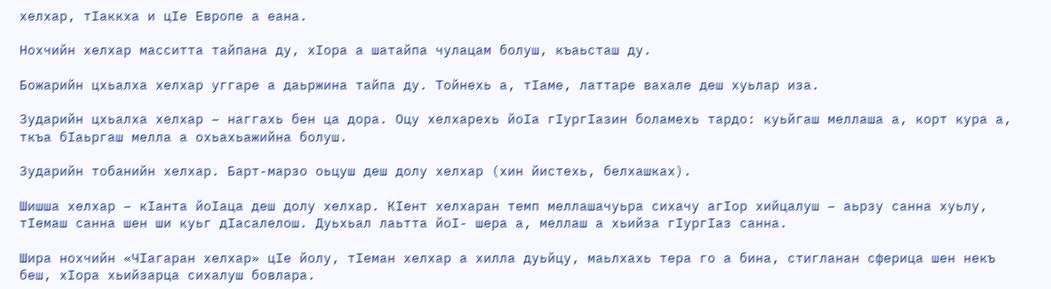хелхар, тІаккха и цІе Европе а еана.

Нохчийн хелхар масситта тайпана ду, хІора а шатайпа чулацам болуш, къаьсташ ду.

Божарийн цхьалха хелхар уггаре а даьржина тайпа ду. Тойнехь а, тІаме, латтаре вахале деш хуьлар иза.

Зударийн цхьалха хелхар – наггахь бен ца дора. Оцу хелхарехь йоІа гІургІазин боламехь тардо: куьйгаш меллаша а, корт кура а, ткъа бІаьргаш мелла а охьахьажийна болуш.

Зударийн тобанийн хелхар. Барт-марзо оьцуш деш долу хелхар (хин йистехь, белхашках).

Шишша хелхар – кІанта йоІаца деш долу хелхар. КІент хелхаран темп меллашачуьра сихачу агІор хийцалуш – аьрзу санна хуьлу, тІемаш санна шен ши куьг дІасалелош. Дуьхьал лаьтта йоІ- шера а, меллаш а хьийза гІургІаз санна.

Шира нохчийн «ЧІагаран хелхар» цІе йолу, тІеман хелхар а хилла дуьйцу, маьлхахь тера го а бина, стигланан сферица шен некъ беш, хІора хьийзарца сихалуш бовлара.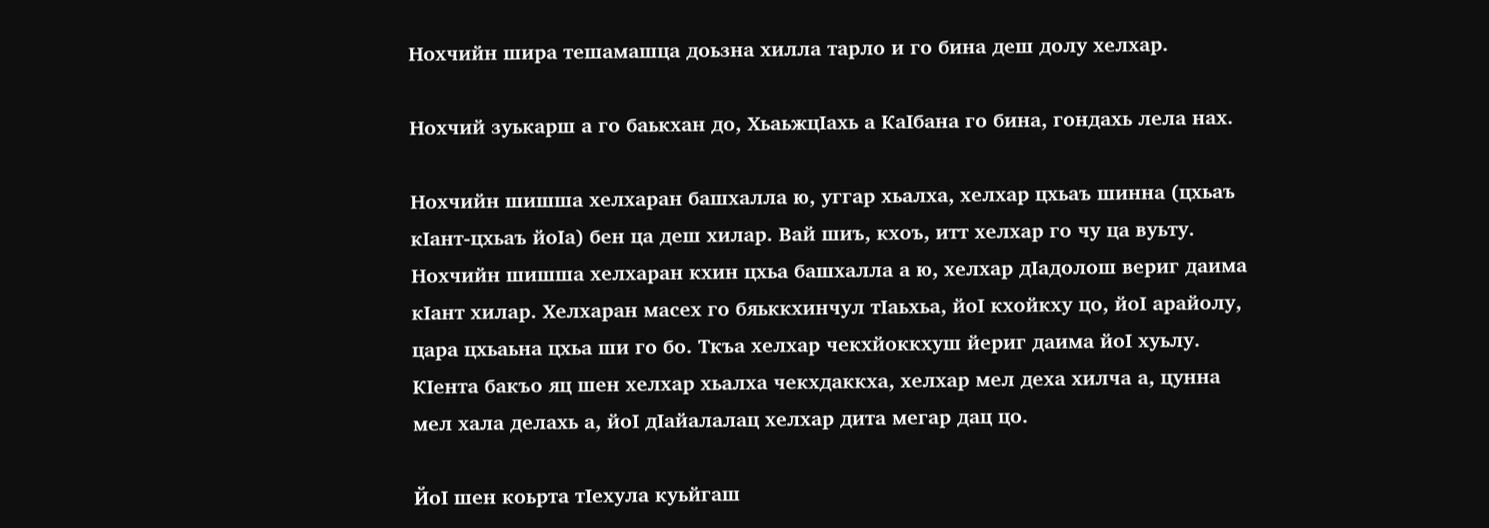Нохчийн шира тешамашца доьзна хилла тарло и го бина деш долу хелхар.

Нохчий зуькарш а го баькхан до, ХьаьжцІахь а КаІбана го бина, гондахь лела нах.

Нохчийн шишша хелхаран башхалла ю, уггар хьалха, хелхар цхьаъ шинна (цхьаъ кІант-цхьаъ йоІа) бен ца деш хилар. Вай шиъ, кхоъ, итт хелхар го чу ца вуьту. Нохчийн шишша хелхаран кхин цхьа башхалла а ю, хелхар дІадолош вериг даима кІант хилар. Хелхаран масех го бяьккхинчул тІаьхьа, йоІ кхойкху цо, йоІ арайолу, цара цхьаьна цхьа ши го бо. Ткъа хелхар чекхйоккхуш йериг даима йоІ хуьлу. КІента бакъо яц шен хелхар хьалха чекхдаккха, хелхар мел деха хилча а, цунна мел хала делахь а, йоІ дІайалалац хелхар дита мегар дац цо.

ЙоІ шен коьрта тІехула куьйгаш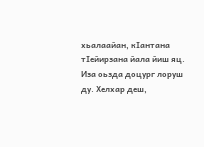хьалаайан, кІантана тІейирзана йала йиш яц. Иза оьзда доцург лоруш ду. Хелхар деш,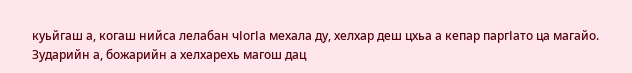куьйгаш а, когаш нийса лелабан чІогІа мехала ду, хелхар деш цхьа а кепар паргІато ца магайо. Зударийн а, божарийн а хелхарехь магош дац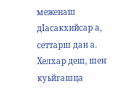меженаш дІасакхийсар а, сеттарш дан а. Хелхар деш, шен куьйгашца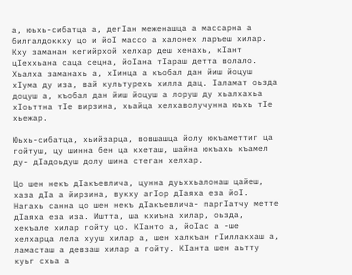а, юьхь-сибатца а, дегІан меженашца а массарна а билгалдоккху цо и йоІ массо а халонех ларъеш хилар. Кху заманан кегийрхой хелхар деш хенахь, кІант цІеххьана саца сецна, йоІана тІараш детта волало. Хьалха заманахь а, хІинца а къобал дан йиш йоцуш хІума ду иза, вай культурехь хилла дац. Іаламат оьзда доцуш а, къобал дан йиш йоцуш а лоруш ду хьалхахьа хІоьттна тІе вирзина, хьайца хелхаволучунна юьхь тІе хьежар.

Юьхь-сибатца, хьийзарца, вовшашца йолу юкъаметтиг ца гойтуш, цу шинна бен ца кхеташ, шайна юкъахь къамел ду- дІадоьдуш долу шина стеган хелхар.

Цо шен некъ дІакъевлича, цунна дуьххьалонаш цайеш, хаза дІа а йирзина, вукху агІор дІаяха еза йоІ. Нагахь санна цо шен некъ дІакъевлича- паргІатчу метте дІаяха еза иза. Иштта, ша кхиъна хилар, оьзда, хекъале хилар гойту цо. КІанто а, йоІас а -ше хелхарца лела хууш хилар а, шен халкъан гІиллакхаш а, ламасташ а девзаш хилар а гойту. КІанта шен аьтту куьг схьа а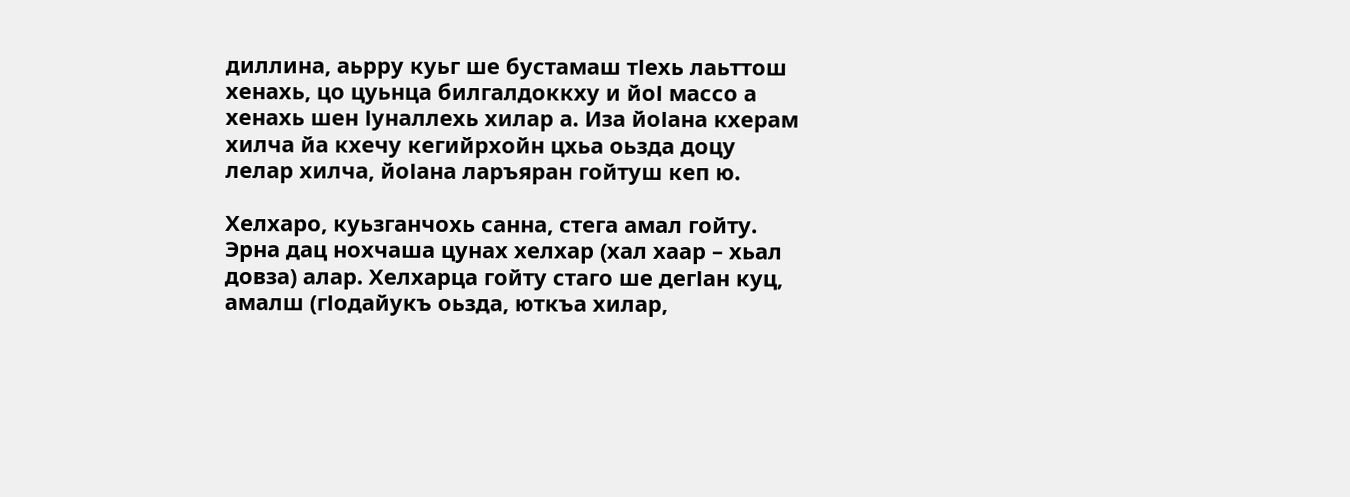диллина, аьрру куьг ше бустамаш тІехь лаьттош хенахь, цо цуьнца билгалдоккху и йоІ массо а хенахь шен Іуналлехь хилар а. Иза йоІана кхерам хилча йа кхечу кегийрхойн цхьа оьзда доцу лелар хилча, йоІана ларъяран гойтуш кеп ю.

Хелхаро, куьзганчохь санна, стега амал гойту. Эрна дац нохчаша цунах хелхар (хал хаар – хьал довза) алар. Хелхарца гойту стаго ше дегІан куц, амалш (гІодайукъ оьзда, юткъа хилар,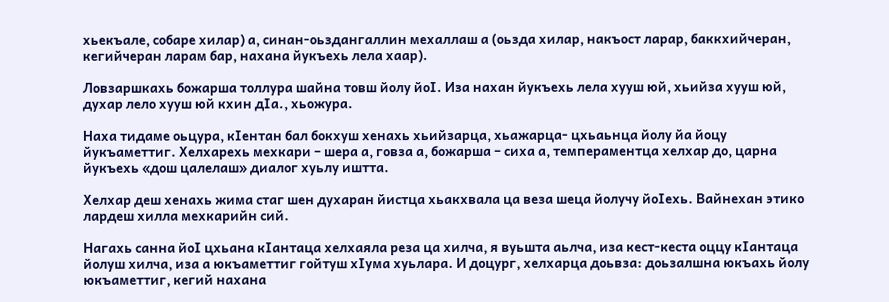хьекъале, собаре хилар) а, синан-оьздангаллин мехаллаш а (оьзда хилар, накъост ларар, баккхийчеран, кегийчеран ларам бар, нахана йукъехь лела хаар).

Ловзаршкахь божарша толлура шайна товш йолу йоІ. Иза нахан йукъехь лела хууш юй, хьийза хууш юй, духар лело хууш юй кхин дІа., хьожура.

Наха тидаме оьцура, кІентан бал бокхуш хенахь хьийзарца, хьажарца- цхьаьнца йолу йа йоцу йукъаметтиг. Хелхарехь мехкари – шера а, говза а, божарша – сиха а, темпераментца хелхар до, царна йукъехь «дош цалелаш» диалог хуьлу иштта.

Хелхар деш хенахь жима стаг шен духаран йистца хьакхвала ца веза шеца йолучу йоІехь. Вайнехан этико лардеш хилла мехкарийн сий.

Нагахь санна йоІ цхьана кІантаца хелхаяла реза ца хилча, я вуьшта аьлча, иза кест-кеста оццу кІантаца йолуш хилча, иза а юкъаметтиг гойтуш хІума хуьлара. И доцург, хелхарца доьвза: доьзалшна юкъахь йолу юкъаметтиг, кегий нахана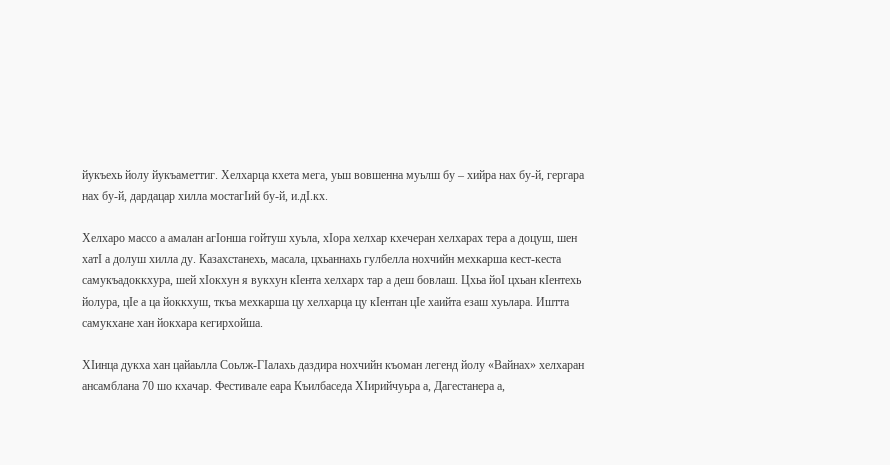йукъехь йолу йукъаметтиг. Хелхарца кхета мега, уьш вовшенна муьлш бу – хийра нах бу-й, гергара нах бу-й, дардацар хилла мостагІий бу-й, и.дІ.кх.

Хелхаро массо а амалан агІонша гойтуш хуьла, хІора хелхар кхечеран хелхарах тера а доцуш, шен хатІ а долуш хилла ду. Казахстанехь, масала, цхьаннахь гулбелла нохчийн мехкарша кест-кеста самукъадоккхура, шей хІокхун я вукхун кІента хелхарх тар а деш бовлаш. Цхьа йоІ цхьан кІентехь йолура, цІе а ца йоккхуш, ткъа мехкарша цу хелхарца цу кІентан цІе хаийта езаш хуьлара. Иштта самукхане хан йокхара кегирхойша.

ХІинца дукха хан цайаьлла Соьлж-ГІалахь даздира нохчийн къоман легенд йолу «Вайнах» хелхаран ансамблана 70 шо кхачар. Фестивале еара Къилбаседа ХІирийчуьра а, Дагестанера а,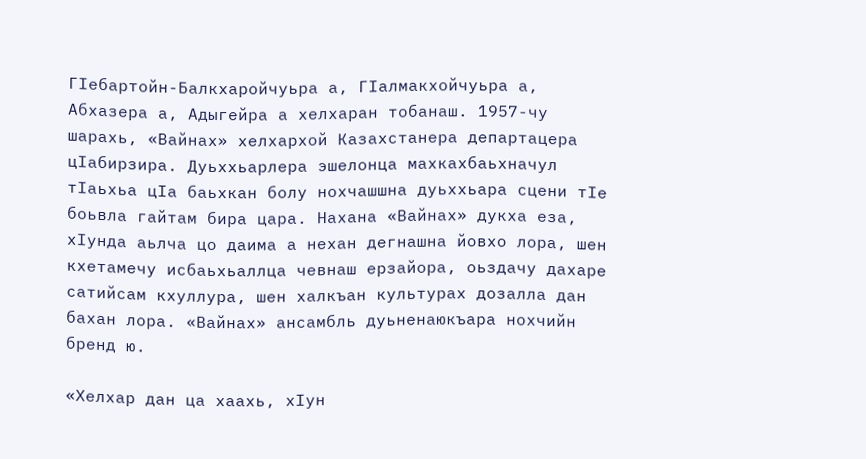ГІебартойн-Балкхаройчуьра а, ГІалмакхойчуьра а, Абхазера а, Адыгейра а хелхаран тобанаш. 1957-чу шарахь, «Вайнах» хелхархой Казахстанера департацера цІабирзира. Дуьххьарлера эшелонца махкахбаьхначул тІаьхьа цІа баьхкан болу нохчашшна дуьххьара сцени тІе боьвла гайтам бира цара. Нахана «Вайнах» дукха еза, хІунда аьлча цо даима а нехан дегнашна йовхо лора, шен кхетамечу исбаьхьаллца чевнаш ерзайора, оьздачу дахаре сатийсам кхуллура, шен халкъан культурах дозалла дан бахан лора. «Вайнах» ансамбль дуьненаюкъара нохчийн бренд ю.

«Хелхар дан ца хаахь, хІун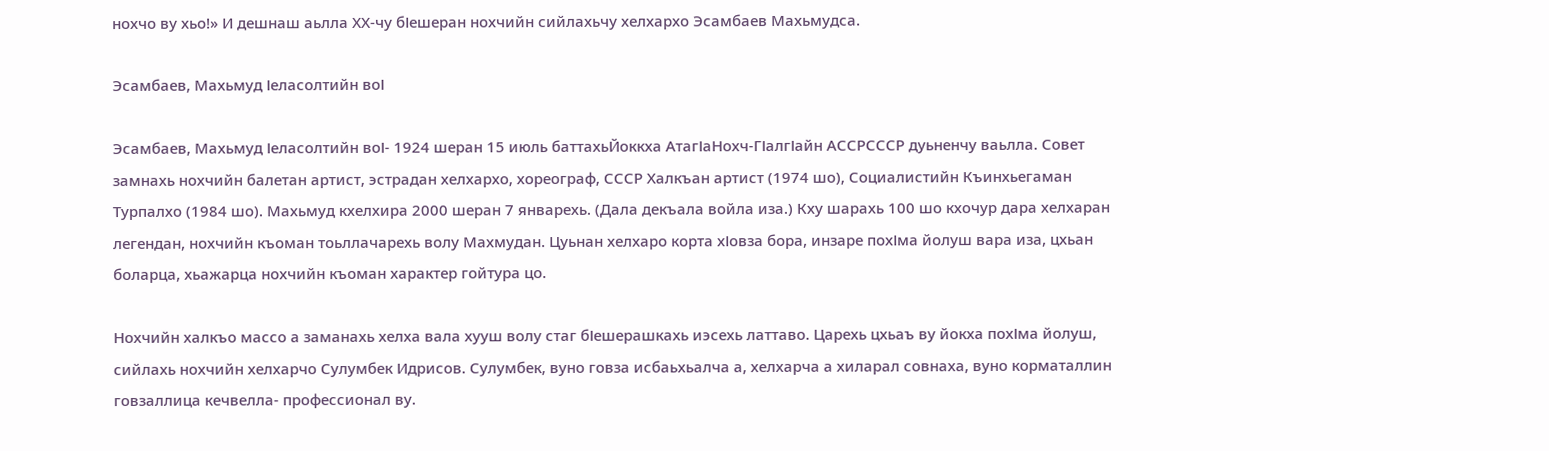нохчо ву хьо!» И дешнаш аьлла ХХ-чу бІешеран нохчийн сийлахьчу хелхархо Эсамбаев Махьмудса.

Эсамбаев, Махьмуд Іеласолтийн воІ

Эсамбаев, Махьмуд Іеласолтийн воІ- 1924 шеран 15 июль баттахьЙоккха АтагІаНохч-ГІалгІайн АССРСССР дуьненчу ваьлла. Совет замнахь нохчийн балетан артист, эстрадан хелхархо, хореограф, СССР Халкъан артист (1974 шо), Социалистийн Къинхьегаман Турпалхо (1984 шо). Махьмуд кхелхира 2000 шеран 7 январехь. (Дала декъала войла иза.) Кху шарахь 100 шо кхочур дара хелхаран легендан, нохчийн къоман тоьллачарехь волу Махмудан. Цуьнан хелхаро корта хІовза бора, инзаре похІма йолуш вара иза, цхьан боларца, хьажарца нохчийн къоман характер гойтура цо.

Нохчийн халкъо массо а заманахь хелха вала хууш волу стаг бІешерашкахь иэсехь латтаво. Царехь цхьаъ ву йокха похІма йолуш, сийлахь нохчийн хелхарчо Сулумбек Идрисов. Сулумбек, вуно говза исбаьхьалча а, хелхарча а хиларал совнаха, вуно корматаллин говзаллица кечвелла- профессионал ву.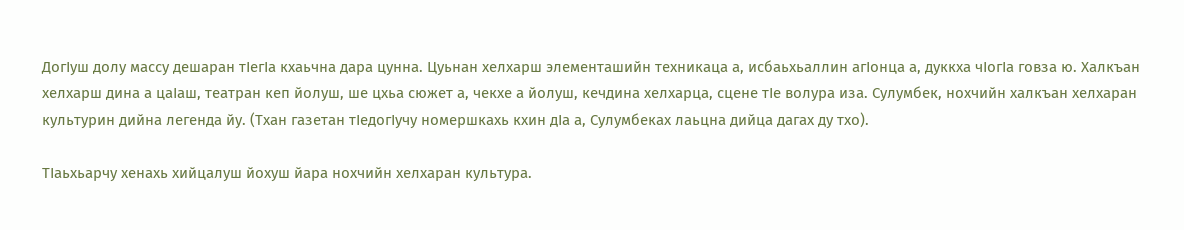ДогІуш долу массу дешаран тІегІа кхаьчна дара цунна. Цуьнан хелхарш элементашийн техникаца а, исбаьхьаллин агІонца а, дуккха чІогІа говза ю. Халкъан хелхарш дина а цаІаш, театран кеп йолуш, ше цхьа сюжет а, чекхе а йолуш, кечдина хелхарца, сцене тІе волура иза. Сулумбек, нохчийн халкъан хелхаран культурин дийна легенда йу. (Тхан газетан тІедогІучу номершкахь кхин дІа а, Сулумбеках лаьцна дийца дагах ду тхо).

ТІаьхьарчу хенахь хийцалуш йохуш йара нохчийн хелхаран культура.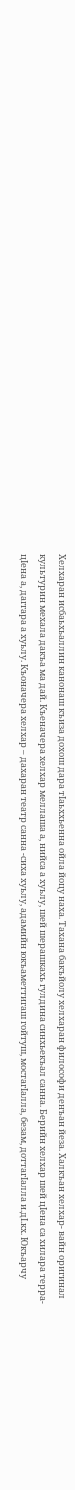Хелхаран исбаьхьаллин канонаш къиза дохош дара тІаьххьенна ойла йоцу наха. Тахана бакъйолу хелхаран философи денъан йеза. Халкъан хелхар- вайн оригинал культурин мехала дакъа ма дай. Къеначера хелхар меллаша а, нийса а хуьлу, шей шерашкахь гулдина синхьекъал санна. Берийн хелхар шей цІена са хилара терра- цІена а, даггара а хуьлу. Къоначера хелхар – дахаран театр санна -сиха хуьлу, адамийн юкъаметтигаш гойтуш, мостагІалла, безам, доттагІалла и.дІ.кх. Юкъарчу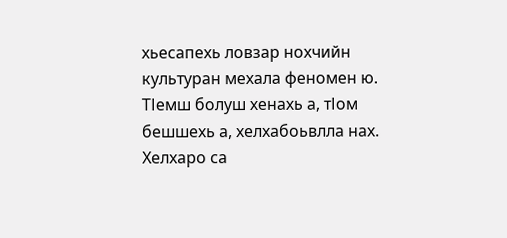хьесапехь ловзар нохчийн культуран мехала феномен ю. ТІемш болуш хенахь а, тІом бешшехь а, хелхабоьвлла нах. Хелхаро са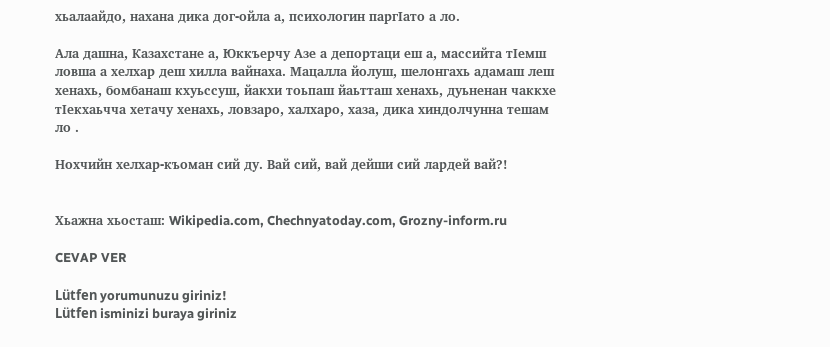хьалаайдо, нахана дика дог-ойла а, психологин паргІато а ло.

Ала дашна, Казахстане а, Юккъерчу Азе а депортаци еш а, массийта тІемш ловша а хелхар деш хилла вайнаха. Мацалла йолуш, шелонгахь адамаш леш хенахь, бомбанаш кхуьссуш, йакхи тоьпаш йаьтташ хенахь, дуьненан чаккхе тІекхаьчча хетачу хенахь, ловзаро, халхаро, хаза, дика хиндолчунна тешам ло .

Нохчийн хелхар-къоман сий ду. Вай сий, вай дейши сий лардей вай?!


Хьажна хьосташ: Wikipedia.com, Chechnyatoday.com, Grozny-inform.ru

CEVAP VER

Lütfen yorumunuzu giriniz!
Lütfen isminizi buraya giriniz